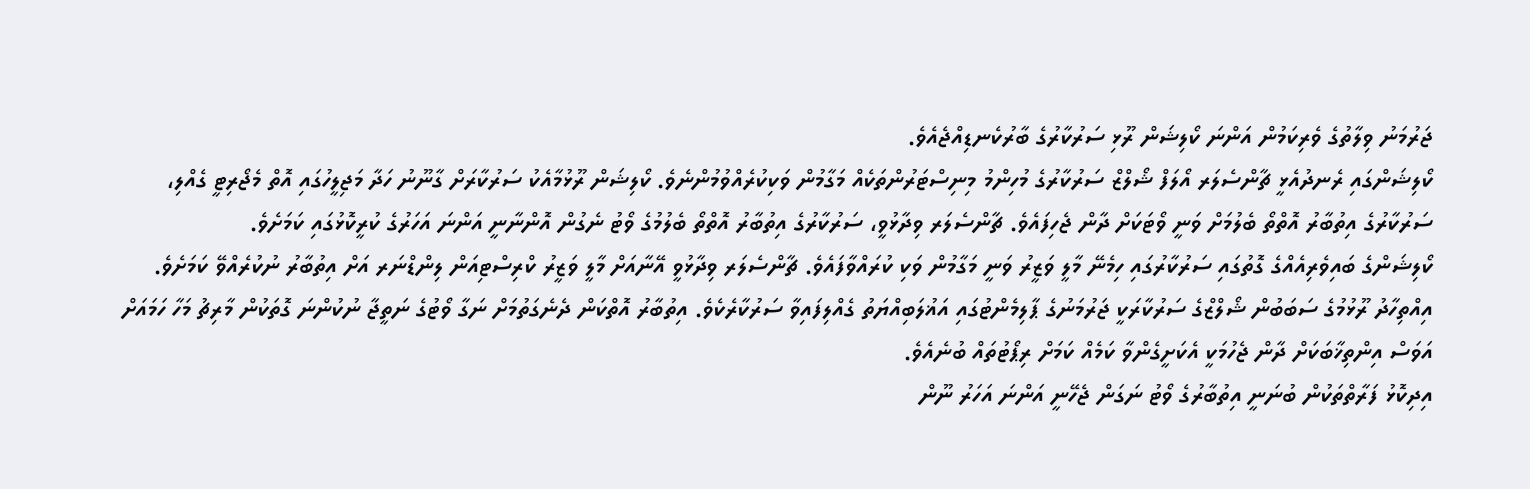ޖަރުމަނު ވިލާތުގެ ވެރިކަމުން އަންނަ ކޯލިޝަން ރޫޅި ސަރުކާރުގެ ބާރުކެނޑިއްޖެއެވެ.
ކޯލިޝަންގައި ރެނދުއެޅީ ޗާންސެލަރ އޯލަފް ޝޯލްޒް ސަރުކާރުގެ މުހިންމު މިނިސްޓަރުންތަކެއް މަގާމުން ވަކިކުރެއްވުމުންނެވެ. ކޯލިޝަން ރޫޅުމާއެކު ސަރުކާރަށް ގާނޫނު ހަދާ މަޖިލީހުގައި އޮތް މެޖޯރިޓީ ގެއްލި، ސަރުކާރުގެ އިތުބާރު އޮތްތޯ ބެލުމަށް ވަނީ ވޯޓަކަށް ދާން ޖެހިފައެވެ. ޗާންސެލަރ ވިދާޅުވީ، ސަރުކާރުގެ އިތުބާރު އޮތްތޯ ބެލުމުގެ ވޯޓު ނެގުން އޮންނާނީ އަންނަ އަހަރުގެ ކުރީކޮޅުގައި ކަމަށެވެ.
ކޯލިޝަންގެ ބައިވެރިއެއްގެ ގޮތުގައި ސަރުކާރުގައި ހިމެނޭ މާލީ ވަޒީރު ވަނީ މަގާމުން ވަކި ކުރައްވާފައެވެ. ޗާންސެލަރ ވިދާޅުވީ އޭނާއަށް މާލީ ވަޒީރު ކްރިސްޓިއަން ލިންޑްނަރ އަށް އިތުބާރު ނުކުރެއްވޭ ކަމަށެވެ.
އިއްތިހާދު ރޫޅުމުގެ ސަބަބުން ޝޯލްޒްގެ ސަރުކާރަކީ ޖަރުމަނުގެ ޕާލިމެންޓުގައި އަޣުލަބިއްޔަތު ގެއްލިފައިވާ ސަރުކާރެކެވެ. އިތުބާރު އޮތްކަން ދެނެގަތުމަށް ނަގާ ވޯޓުގެ ނަތީޖާ ނުކުންނަ ގޮތަކުން މާރިޗު މަހާ ހަމައަށް އަވަސް އިންތިޚާބަކަށް ދާން ޖެހުމަކީ އެކަށީގެންވާ ކަމެއް ކަމަށް ރިޕޯޓުތައް ބުނެއެވެ.
އިދިކޮޅު ފަރާތްތަކުން ބުނަނީ އިތުބާރުގެ ވޯޓު ނަގަން ޖެހޭނީ އަންނަ އަހަރު ނޫން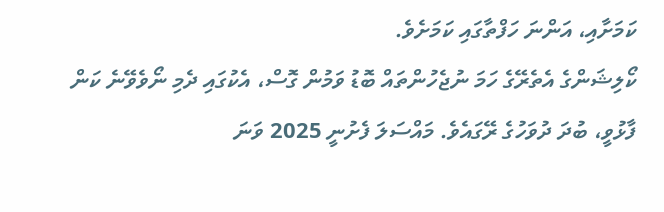ކަމަށާއި، އަންނަ ހަފްތާގައި ކަމަށެވެ.
ކޯލިޝަންގެ އެތެރޭގެ ހަމަ ނުޖެހުންތައް ބޮޑު ވަމުން ގޮސް، އެކުގައި ދެމި ނޯވެވޭނެ ކަން ފާޅުވީ، ބުދަ ދުވަހުގެ ރޭގައެވެ. މައްސަލަ ފެށުނީ 2025 ވަނަ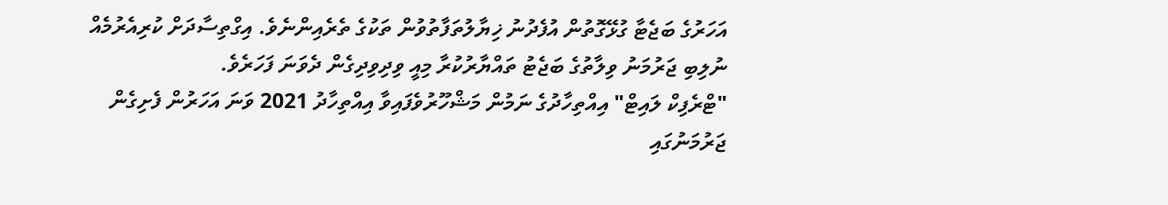އަހަރުގެ ބަޖެޓާ ގުޅޭގޮތުން އުފެދުނު ޚިޔާލުތަފާތުވުން ތަކުގެ ތެރެއިންނެވެ. އިގްތިސާދަށް ކުރިއެރުމެއް ނުލިބި ޖަރުމަނު ވިލާތުގެ ބަޖެޓު ތައްޔާރުކުރާ މިއީ ވިދިވިދިގެން ދެވަނަ ފަހަރެވެ.
"ޓްރެފިކް ލައިޓް" އިއްތިހާދުގެ ނަމުން މަޝްހޫރުވެފައިވާ އިއްތިހާދު 2021 ވަނަ އަހަރުން ފެށިގެން ޖަރުމަނުގައި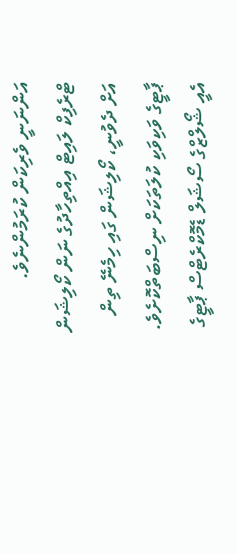އަންނަނީ ވެރިކަން ކުރަމުންނެވެ.
ޓްރެފިކް ލައިޓް އިއްތިހާދުގެ ނަން ކޯލިޝަން އަށް ދެވުނީ، ކޯލިޝަން ގައި ހިމެނޭ ތިން ޕާޓީގެ ވަކިވަކި ކުލަތަކަށް ނިސްބަތްކޮށެވެ. އެއީ ޝޯލްޒްގެ ސޯޝަލް ޑެމޮކްރެޓްސް ޕާޓީގެ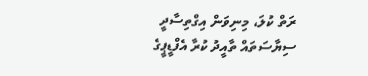ރަތް ކުލަ، މިނިވަން އިގްތިސާދީ ސިޔާސަތައް ތާއީދު ކުރާ އެފްޑީޕީގެ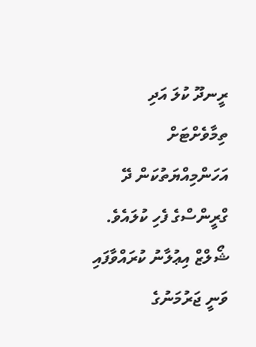ރީނދޫ ކުލަ އަދި ތިމާވެށްޓަށް އަހަންމިއްޔަތުކަން ދޭ ގްރީންސްގެ ފެހި ކުލައެވެ.
ޝޯލްޒް އިޢުލާނު ކުރައްވާފައި ވަނީ ޖަރުމަނުގެ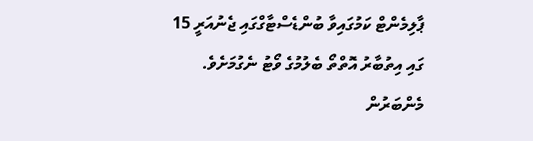ޕާލިމެންޓް ކަމުގައިވާ ބުންޑެސްޓާގްގައި ޖެނުއަރީ 15 ގައި އިތުބާރު އޮތްތޯ ބެލުމުގެ ވޯޓު ނެގުމަށެވެ.
މެންބަރުން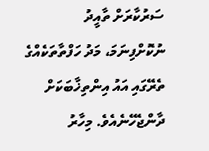ސަރުކާރަށް ތާއީދު ނުކޮށްފިނަމަ، މަދު ހަފްތާތަކެއްގެ ތެރޭގައި އައު އިންތިޚާބަކަށް ދާންޖެހޭނެއެވެ. މިހާރު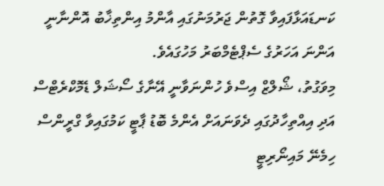ކަނޑައަޅާފައިވާ ގޮތުން ޖަރުމަނުގައި އާންމު އިންތިޚާބު އޮންނާނީ އަންނަ އަހަރުގެ ސެޕްޓެމްބަރު މަހުގައެވެ.
މިވަގުތު، ޝޯލްޒް އިސްވެ ހުންނަވާނީ އޭނާގެ ސޯޝަލް ޑެމޮކްރެޓްސް އަދި އިއްތިހާދުގައި ދެވަނައަށް އެންމެ ބޮޑު ޕާޓީ ކަމުގައިވާ ގްރީންސް ހިމެނޭ މައިނޯރިޓީ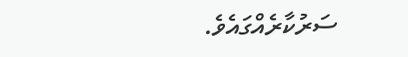ސަރުކާރެއްގައެވެ.